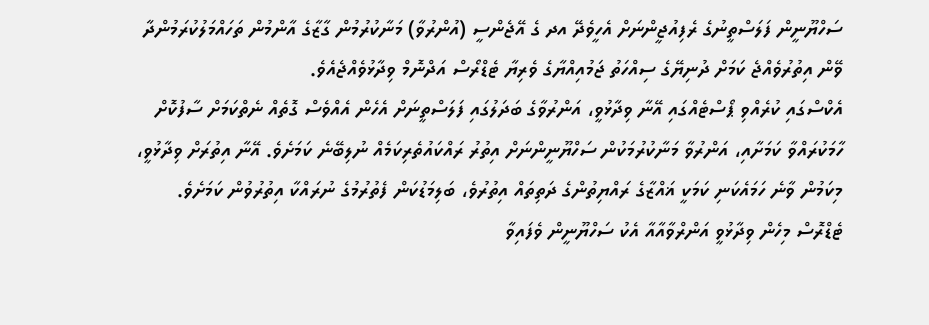ސަހްޔޫނީން ފަލަސްތީނުގެ ރެފިއުޖީންނަށް އެހީވެދޭ އދ ގެ އޭޖެންސީ (އުންރުވާ) މަނާކުރުމުން ގާޒާގެ އާންމުން ތަހައްމަލުކުރަމުންދާ ވޭން އިތުރުވެއްޖެ ކަމަށް ދުނިޔޭގެ ސިއްހަތު ޖަމުއިއްޔާގެ ވެރިޔާ ޓެޑްރޯސް އަދްނޮމް ވިދާޅުވެއްޖެއެވެ.
އެކްސްގައި ކުރެއްވި ޕޯސްޓެއްގައި އޭނާ ވިދާޅުވީ، އަންރުވާގެ ބަދަލުގައި ފަލަސްތީނަށް އެހެން އެއްވެސް ގޮތެއް ނެތްކަމަށް ސާފުކޮށް ހާމަކުރައްވާ ކަމަށާއި، އަންރުވާ މަނާކުރުމަކުން ސަހްޔޫނީންނަށް އިތުރު ރައްކައުތެރިކަމެއް ނުލިބޭނެ ކަމަށެވެ. އޭނާ އިތުރަށް ވިދާޅުވީ، މިކަމުން ވާނެ ހަމައެކަނި ކަމަކީ ޣައްޒާގެ ރައްޔިތުންގެ ދަތިތައް އިތުރުވެ، ބަލިމަޑުކަން ފެތުރުމުގެ ނުރައްކާ އިތުރުވުން ކަމަށެވެ.
ޓެޑްރޮސް މިހެން ވިދާޅުވީ އަންރްވާއާއާ އެކު ސަހްޔޫނީން ވެފައިވާ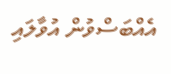އެއްބަސްވުން އުވާލައި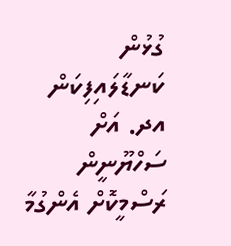ގުޅުން ކަނޑާލައިފިކަން އދ. އަށް ސަހްޔޫނީން ރަސްމީކޮށް އެންގުމާ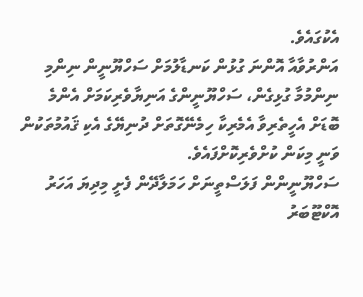އެކުގައެވެ.
އަންރުވާއާ އޮންނަ ގުޅުން ކަނޑާލުމަށް ސަހްޔޫނީން ނިންމި ނިންމުމާ ގުޅިގެން، ސަހްޔޫނީންގެ އަނިޔާވެރިކަމަށް އެންމެ ބޮޑަށް އެހީތެރިވާ އެމެރިކާ ހިމެނޭގޮތަށް ދުނިޔޭގެ އެކި ޤައުމުތަކުން ވަނީ މިކަން ކުށްވެރިކޮށްފައެވެ.
ސަހްޔޫނީންން ފަލަސްތީނަށް ހަމަލާދޭން ފެށީ މިދިޔަ އަހަރު އޮކްޓޫބަރު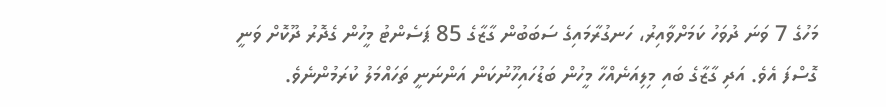މަހުގެ 7 ވަނަ ދުވަހު ކަމަށްވާއިރު، ހަނގުރާމައިގެ ސަބަބުން ގާޒާގެ 85 ޕަސެންޓު މީހުން ގެދޮރު ދޫކޮށް ވަނީ ގޮސްފަ އެވެ. އަދި ގާޒާގެ ބައި މިލިއަނެއްހާ މީހުން ބަޑުހައިހޫނުކަން އަންނަނީ ތަހައްމަލު ކުރަމުންނެވެ.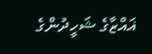ޣައްޒާގެ ޝަހީދުންގެ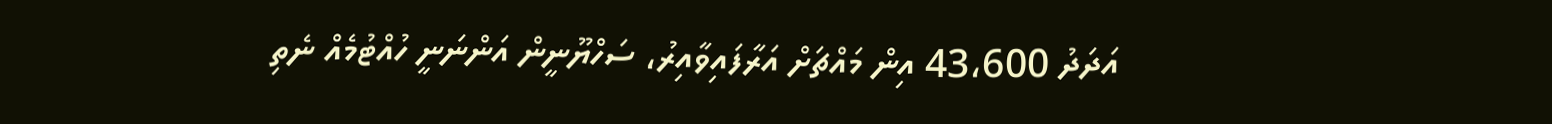އަދަދު 43،600 އިން މައްޗަށް އަރާފައިވާއިރު، ސަހްޔޫނީން އަންނަނީ ހުއްޓުމެއް ނެތި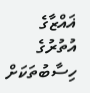ޣައްޒާގެ އުތުރުގެ ހިސާބުތަކަށް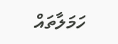ހަމަލާތައް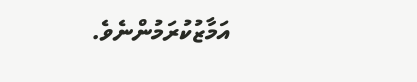އަމާޒުކުރަމުންނެވެ.